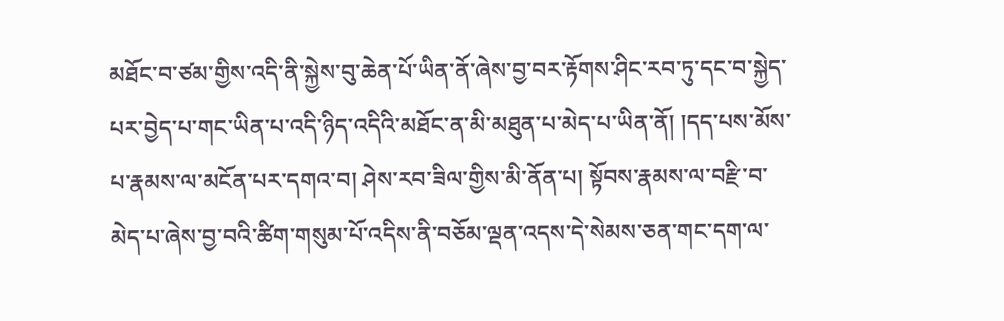མཐོང་བ་ཙམ་གྱིས་འདི་ནི་སྐྱེས་བུ་ཆེན་པོ་ཡིན་ནོ་ཞེས་བྱ་བར་རྟོགས་ཤིང་རབ་ཏུ་དང་བ་སྐྱེད་པར་བྱེད་པ་གང་ཡིན་པ་འདི་ཉིད་འདིའི་མཐོང་ན་མི་མཐུན་པ་མེད་པ་ཡིན་ནོ། །དད་པས་མོས་པ་རྣམས་ལ་མངོན་པར་དགའ་བ། ཤེས་རབ་ཟིལ་གྱིས་མི་ནོན་པ། སྟོབས་རྣམས་ལ་བརྫི་བ་མེད་པ་ཞེས་བྱ་བའི་ཚིག་གསུམ་པོ་འདིས་ནི་བཅོམ་ལྡན་འདས་དེ་སེམས་ཅན་གང་དག་ལ་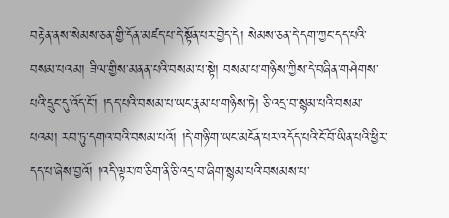བརྟེན་ནས་སེམས་ཅན་གྱི་དོན་མཛད་པ་དེ་སྟོན་པར་བྱེད་དེ། སེམས་ཅན་དེ་དག་ཀྱང་དད་པའི་བསམ་པའམ། ཟིལ་གྱིས་མནན་པའི་བསམ་པ་སྟེ། བསམ་པ་གཉིས་ཀྱིས་དེ་བཞིན་གཤེགས་པའི་དྲུང་དུ་འོད་ངོ་། །དད་པའི་བསམ་པ་ཡང་རྣམ་པ་གཉིས་ཏེ། ཅི་འདྲ་བ་སྙམ་པའི་བསམ་པའམ། རབ་ཏུ་དགའ་བའི་བསམ་པའོ། །དེ་གཉི་ག་ཡང་མངོན་པར་འདོད་པའི་ངོ་བོ་ཡིན་པའི་ཕྱིར་དད་པ་ཞེས་བྱའོ། །འདི་ལྟར་ཁ་ཅིག་ནི་ཅི་འདྲ་བ་ཞིག་སྙམ་པའི་བསམས་པ་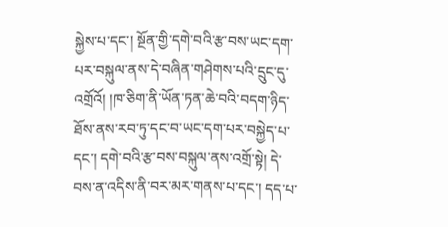སྐྱེས་པ་དང་། སྔོན་གྱི་དགེ་བའི་རྩ་བས་ཡང་དག་པར་བསྐུལ་ནས་དེ་བཞིན་གཤེགས་པའི་དྲུང་དུ་འགྲོའོ། །ཁ་ཅིག་ནི་ཡོན་ཏན་ཆེ་བའི་བདག་ཉིད་ཐོས་ནས་རབ་ཏུ་དང་བ་ཡང་དག་པར་བསྐྱེད་པ་དང་། དགེ་བའི་རྩ་བས་བསྐུལ་ནས་འགྲོ་སྟེ། དེ་བས་ན་འདིས་ནི་བར་མར་གནས་པ་དང་། དད་པ་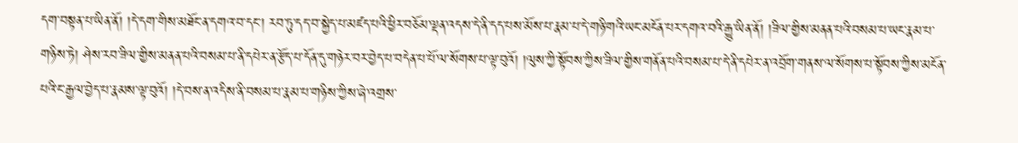དག་བསྟན་པ་ཡིན་ནོ། །དེ་དག་གིས་མཐོང་ན་དགའ་བ་དང་། རབ་ཏུ་དད་བ་སྐྱེད་པ་མཛད་པའི་ཕྱིར་བཅོམ་ལྡན་འདས་དེ་ནི་དད་པས་མོས་པ་རྣམ་པ་དེ་གཉི་གའི་ཡང་མངོན་པར་དགའ་བའི་རྒྱུ་ཡིན་ནོ། །ཟིལ་གྱིས་མནན་པའི་བསམ་པ་ཡང་རྣམ་པ་གཉིས་ཏེ། ཤེས་རབ་ཟིལ་གྱིས་མནན་པའི་བསམ་པ་ནི་དཔེར་ན་རྩོད་པ་དོན་དུ་གཉེར་བར་བྱེད་པ་བདེན་པ་པོ་ལ་སོགས་པ་ལྟ་བུའོ། །ལུས་ཀྱི་སྟོབས་ཀྱིས་ཟིལ་གྱིས་གནོན་པའི་བསམ་པ་དེ་ནི་དཔེར་ན་འབྲོག་གནས་ལ་སོགས་པ་སྟོབས་ཀྱིས་མངོན་པའི་ང་རྒྱལ་བྱེད་པ་རྣམས་ལྟ་བུའོ། །དེ་བས་ན་འདིས་ནི་བསམ་པ་རྣམ་པ་གཉིས་ཀྱིས་ཞེ་འགྲས་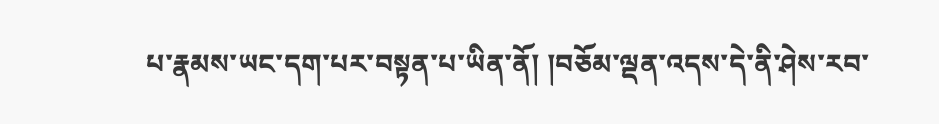པ་རྣམས་ཡང་དག་པར་བསྟན་པ་ཡིན་ནོ། །བཅོམ་ལྡན་འདས་དེ་ནི་ཤེས་རབ་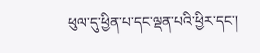ཕུལ་དུ་ཕྱིན་པ་དང་ལྡན་པའི་ཕྱིར་དང་།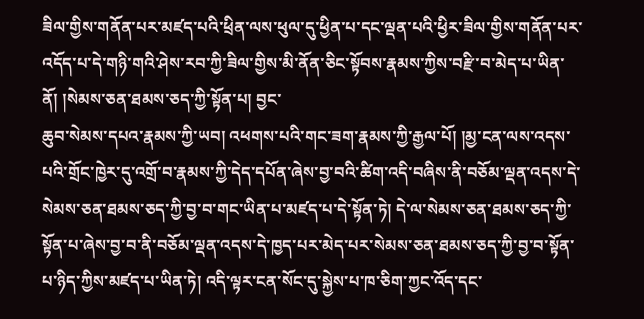ཟིལ་གྱིས་གནོན་པར་མཛད་པའི་ཕྲིན་ལས་ཕུལ་དུ་ཕྱིན་པ་དང་ལྡན་པའི་ཕྱིར་ཟིལ་གྱིས་གནོན་པར་འདོད་པ་དེ་གཉི་གའི་ཤེས་རབ་ཀྱི་ཟིལ་གྱིས་མི་ནོན་ཅིང་སྟོབས་རྣམས་ཀྱིས་བརྫི་བ་མེད་པ་ཡིན་ནོ། །སེམས་ཅན་ཐམས་ཅད་ཀྱི་སྟོན་པ། བྱང་
ཆུབ་སེམས་དཔའ་རྣམས་ཀྱི་ཡབ། འཕགས་པའི་གང་ཟག་རྣམས་ཀྱི་རྒྱལ་པོ། །མྱ་ངན་ལས་འདས་པའི་གྲོང་ཁྱེར་དུ་འགྲོ་བ་རྣམས་ཀྱི་དེད་དཔོན་ཞེས་བྱ་བའི་ཚིག་འདི་བཞིས་ནི་བཅོམ་ལྡན་འདས་དེ་སེམས་ཅན་ཐམས་ཅད་ཀྱི་བྱ་བ་གང་ཡིན་པ་མཛད་པ་དེ་སྟོན་ཏེ། དེ་ལ་སེམས་ཅན་ཐམས་ཅད་ཀྱི་སྟོན་པ་ཞེས་བྱ་བ་ནི་བཅོམ་ལྡན་འདས་དེ་ཁྱད་པར་མེད་པར་སེམས་ཅན་ཐམས་ཅད་ཀྱི་བྱ་བ་སྟོན་པ་ཉིད་ཀྱིས་མཛད་པ་ཡིན་ཏེ། འདི་ལྟར་ངན་སོང་དུ་སྐྱེས་པ་ཁ་ཅིག་ཀྱང་འོད་དང་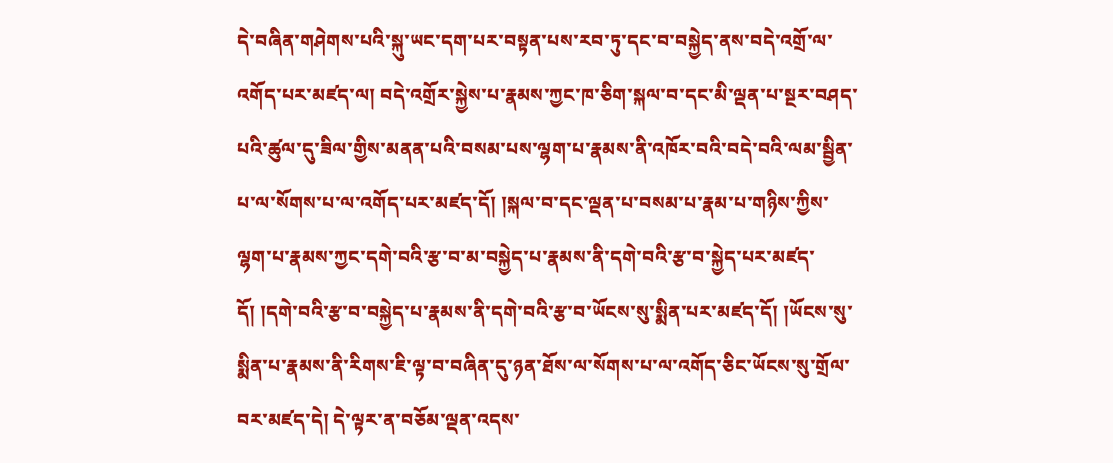དེ་བཞིན་གཤེགས་པའི་སྐུ་ཡང་དག་པར་བསྟན་པས་རབ་ཏུ་དང་བ་བསྐྱེད་ནས་བདེ་འགྲོ་ལ་འགོད་པར་མཛད་ལ། བདེ་འགྲོར་སྐྱེས་པ་རྣམས་ཀྱང་ཁ་ཅིག་སྐལ་བ་དང་མི་ལྡན་པ་སྔར་བཤད་པའི་ཚུལ་དུ་ཟིལ་གྱིས་མནན་པའི་བསམ་པས་ལྷག་པ་རྣམས་ནི་འཁོར་བའི་བདེ་བའི་ལམ་སྦྱིན་པ་ལ་སོགས་པ་ལ་འགོད་པར་མཛད་དོ། །སྐལ་བ་དང་ལྡན་པ་བསམ་པ་རྣམ་པ་གཉིས་ཀྱིས་ལྷག་པ་རྣམས་ཀྱང་དགེ་བའི་རྩ་བ་མ་བསྐྱེད་པ་རྣམས་ནི་དགེ་བའི་རྩ་བ་སྐྱེད་པར་མཛད་དོ། །དགེ་བའི་རྩ་བ་བསྐྱེད་པ་རྣམས་ནི་དགེ་བའི་རྩ་བ་ཡོངས་སུ་སྨིན་པར་མཛད་དོ། །ཡོངས་སུ་སྨིན་པ་རྣམས་ནི་རིགས་ཇི་ལྟ་བ་བཞིན་དུ་ཉན་ཐོས་ལ་སོགས་པ་ལ་འགོད་ཅིང་ཡོངས་སུ་གྲོལ་བར་མཛད་དེ། དེ་ལྟར་ན་བཅོམ་ལྡན་འདས་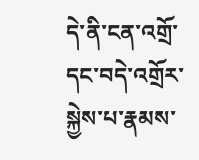དེ་ནི་ངན་འགྲོ་དང་བདེ་འགྲོར་སྐྱེས་པ་རྣམས་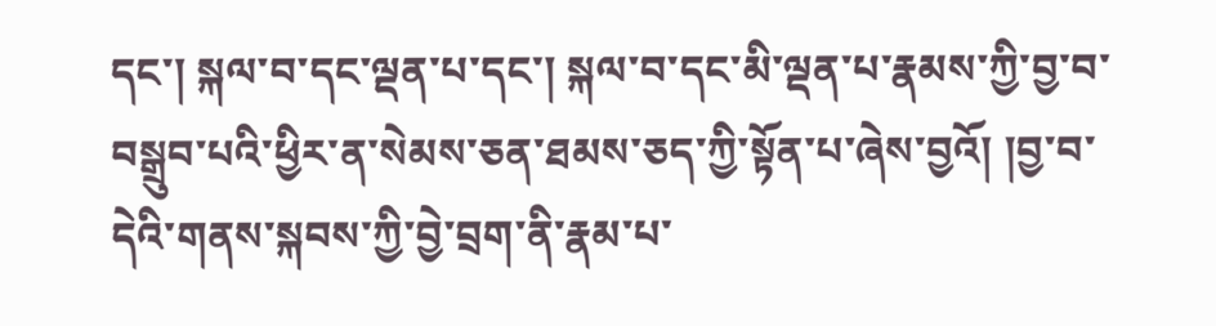དང་། སྐལ་བ་དང་ལྡན་པ་དང་། སྐལ་བ་དང་མི་ལྡན་པ་རྣམས་ཀྱི་བྱ་བ་བསྒྲུབ་པའི་ཕྱིར་ན་སེམས་ཅན་ཐམས་ཅད་ཀྱི་སྟོན་པ་ཞེས་བྱའོ། །བྱ་བ་དེའི་གནས་སྐབས་ཀྱི་བྱེ་བྲག་ནི་རྣམ་པ་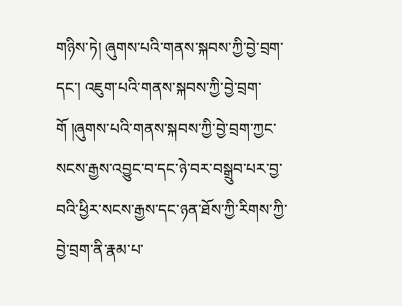གཉིས་ཏེ། ཞུགས་པའི་གནས་སྐབས་ཀྱི་བྱེ་བྲག་དང་། འཇུག་པའི་གནས་སྐབས་ཀྱི་བྱེ་བྲག་གོ །ཞུགས་པའི་གནས་སྐབས་ཀྱི་བྱེ་བྲག་ཀྱང་སངས་རྒྱས་འབྱུང་བ་དང་ཉེ་བར་བསྒྲུབ་པར་བྱ་བའི་ཕྱིར་སངས་རྒྱས་དང་ཉན་ཐོས་ཀྱི་རིགས་ཀྱི་བྱེ་བྲག་ནི་རྣམ་པ་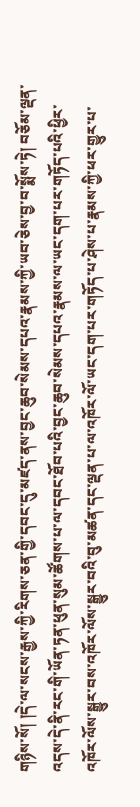གཉིས་སོ། །དེ་ལ་སངས་རྒྱས་ཀྱི་རིགས་ཅན་གྱི་དབང་དུ་མཛད་ནས་བྱང་ཆུབ་སེམས་དཔའ་རྣམས་ཀྱི་ཡབ་ཅེས་བྱ་བ་སྨོས་ཏེ། བཅོམ་ལྡན་འདས་དེ་ནི་རང་གི་ཡོན་ཏན་ཕུན་སུམ་ཚོགས་པ་ལ་དབང་ཐོབ་པའི་བྱང་ཆུབ་སེམས་དཔའ་རྣམས་ལ་ཡང་དག་པར་གཏོད་པའི་ཕྱིར་འཁོར་ལོས་སྒྱུར་བས་འཁོར་ལོས་སྒྱུར་བའི་བུ་མཚན་དང་ལྡན་པ་ལ་འཁོར་ལོ་ཡང་དག་པར་གཏོད་པ་ཤེས་པ་རྣམས་ཀྱི་ཕར་གྱུར་པ་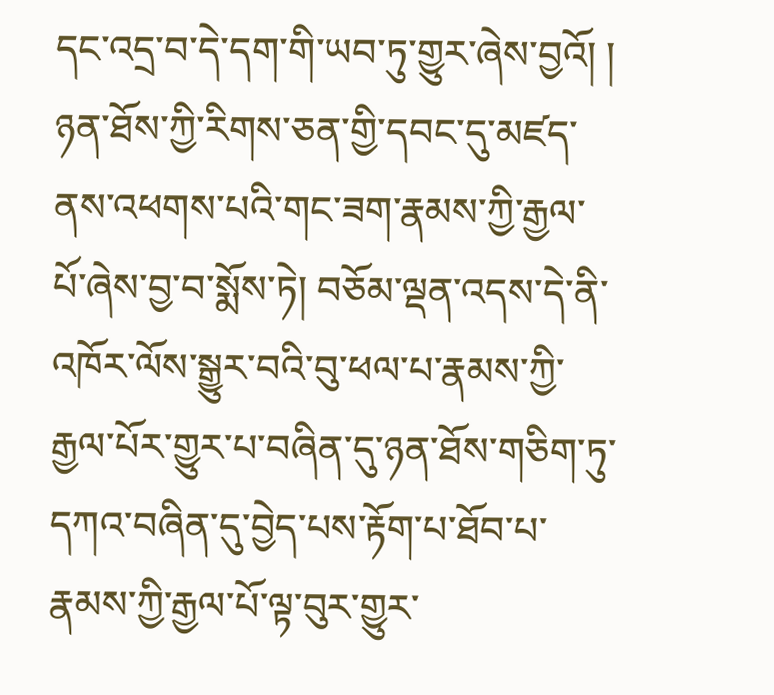དང་འདྲ་བ་དེ་དག་གི་ཡབ་ཏུ་གྱུར་ཞེས་བྱའོ། །
ཉན་ཐོས་ཀྱི་རིགས་ཅན་གྱི་དབང་དུ་མཛད་ནས་འཕགས་པའི་གང་ཟག་རྣམས་ཀྱི་རྒྱལ་པོ་ཞེས་བྱ་བ་སྨོས་ཏེ། བཅོམ་ལྡན་འདས་དེ་ནི་འཁོར་ལོས་སྒྱུར་བའི་བུ་ཕལ་པ་རྣམས་ཀྱི་རྒྱལ་པོར་གྱུར་པ་བཞིན་དུ་ཉན་ཐོས་གཅིག་ཏུ་དཀའ་བཞིན་དུ་བྱེད་པས་རྟོག་པ་ཐོབ་པ་རྣམས་ཀྱི་རྒྱལ་པོ་ལྟ་བུར་གྱུར་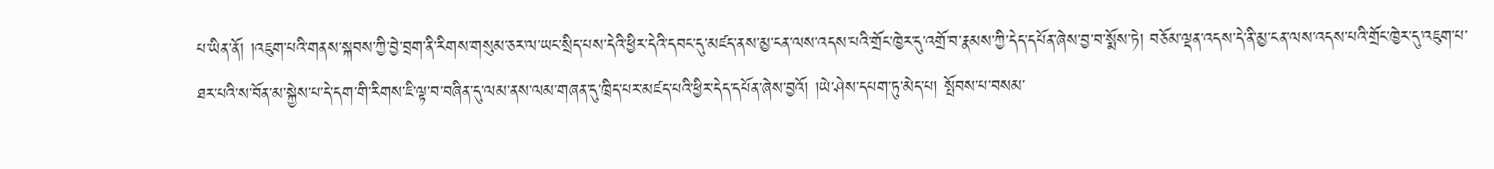པ་ཡིན་ནོ། །འཇུག་པའི་གནས་སྐབས་ཀྱི་བྱེ་བྲག་ནི་རིགས་གསུམ་ཅར་ལ་ཡང་སྲིད་པས་དེའི་ཕྱིར་དེའི་དབང་དུ་མཛད་ནས་མྱ་ངན་ལས་འདས་པའི་གྲོང་ཁྱེར་དུ་འགྲོ་བ་རྣམས་ཀྱི་དེད་དཔོན་ཞེས་བྱ་བ་སྨོས་ཏེ། བཅོམ་ལྡན་འདས་དེ་ནི་མྱ་ངན་ལས་འདས་པའི་གྲོང་ཁྱེར་དུ་འཇུག་པ་ཐར་པའི་ས་བོན་མ་སྐྱེས་པ་དེ་དག་གི་རིགས་ཇི་ལྟ་བ་བཞིན་དུ་ལམ་ནས་ལམ་གཞན་དུ་ཁྲིད་པར་མཛད་པའི་ཕྱིར་དེད་དཔོན་ཞེས་བྱའོ། །ཡེ་ཤེས་དཔག་ཏུ་མེད་པ། སྤོབས་པ་བསམ་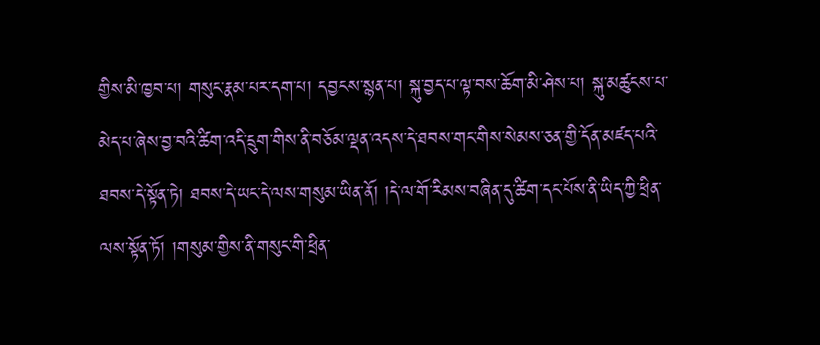གྱིས་མི་ཁྱབ་པ། གསུང་རྣམ་པར་དག་པ། དབྱངས་སྙན་པ། སྐུ་བྱད་པ་ལྟ་བས་ཆོག་མི་ཤེས་པ། སྐུ་མཚུངས་པ་མེད་པ་ཞེས་བྱ་བའི་ཚིག་འདི་དྲུག་གིས་ནི་བཅོམ་ལྡན་འདས་དེ་ཐབས་གང་གིས་སེམས་ཅན་གྱི་དོན་མཛད་པའི་ཐབས་དེ་སྟོན་ཏེ། ཐབས་དེ་ཡང་དེ་ལས་གསུམ་ཡིན་ནོ། །དེ་ལ་གོ་རིམས་བཞིན་དུ་ཚིག་དང་པོས་ནི་ཡིད་ཀྱི་ཕྲིན་ལས་སྟོན་ཏོ། །གསུམ་གྱིས་ནི་གསུང་གི་ཕྲིན་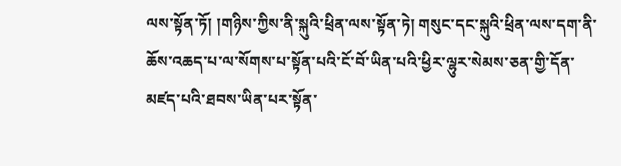ལས་སྟོན་ཏོ། །གཉིས་ཀྱིས་ནི་སྐུའི་ཕྲིན་ལས་སྟོན་ཏེ། གསུང་དང་སྐུའི་ཕྲིན་ལས་དག་ནི་ཆོས་འཆད་པ་ལ་སོགས་པ་སྟོན་པའི་ངོ་བོ་ཡིན་པའི་ཕྱིར་ལྷུར་སེམས་ཅན་གྱི་དོན་མཛད་པའི་ཐབས་ཡིན་པར་སྟོན་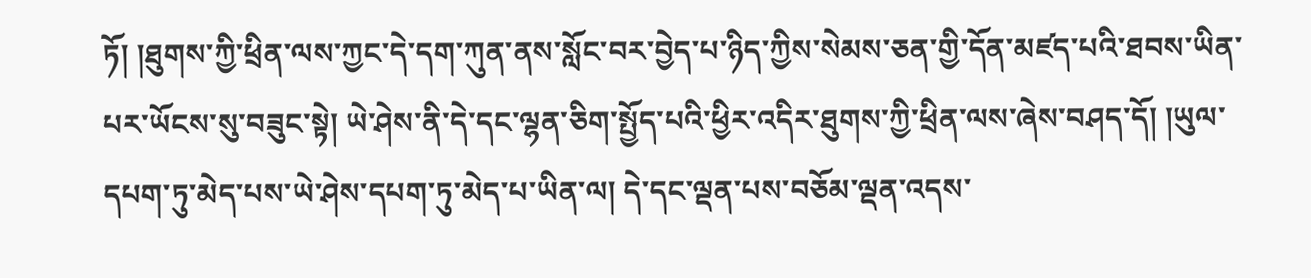ཏོ། །ཐུགས་ཀྱི་ཕྲིན་ལས་ཀྱང་དེ་དག་ཀུན་ནས་སློང་བར་བྱེད་པ་ཉིད་ཀྱིས་སེམས་ཅན་གྱི་དོན་མཛད་པའི་ཐབས་ཡིན་པར་ཡོངས་སུ་བཟུང་སྟེ། ཡེ་ཤེས་ནི་དེ་དང་ལྷན་ཅིག་སྤྱོད་པའི་ཕྱིར་འདིར་ཐུགས་ཀྱི་ཕྲིན་ལས་ཞེས་བཤད་དོ། །ཡུལ་དཔག་ཏུ་མེད་པས་ཡེ་ཤེས་དཔག་ཏུ་མེད་པ་ཡིན་ལ། དེ་དང་ལྡན་པས་བཅོམ་ལྡན་འདས་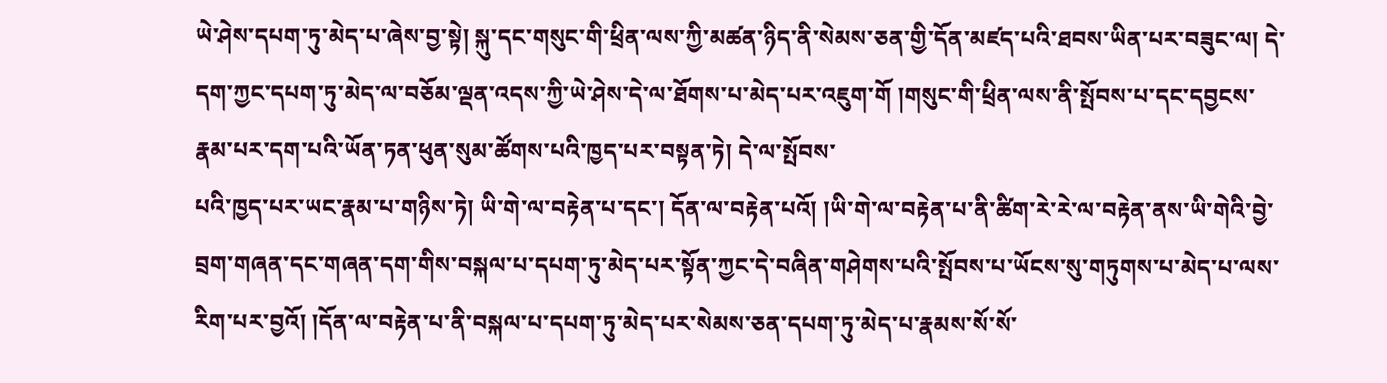ཡེ་ཤེས་དཔག་ཏུ་མེད་པ་ཞེས་བྱ་སྟེ། སྐུ་དང་གསུང་གི་ཕྲིན་ལས་ཀྱི་མཚན་ཉིད་ནི་སེམས་ཅན་གྱི་དོན་མཛད་པའི་ཐབས་ཡིན་པར་བཟུང་ལ། དེ་དག་ཀྱང་དཔག་ཏུ་མེད་ལ་བཅོམ་ལྡན་འདས་ཀྱི་ཡེ་ཤེས་དེ་ལ་ཐོགས་པ་མེད་པར་འཇུག་གོ །གསུང་གི་ཕྲིན་ལས་ནི་སྤོབས་པ་དང་དབྱངས་རྣམ་པར་དག་པའི་ཡོན་ཏན་ཕུན་སུམ་ཚོགས་པའི་ཁྱད་པར་བསྟན་ཏེ། དེ་ལ་སྤོབས་
པའི་ཁྱད་པར་ཡང་རྣམ་པ་གཉིས་ཏེ། ཡི་གེ་ལ་བརྟེན་པ་དང་། དོན་ལ་བརྟེན་པའོ། །ཡི་གེ་ལ་བརྟེན་པ་ནི་ཚིག་རེ་རེ་ལ་བརྟེན་ནས་ཡི་གེའི་བྱེ་བྲག་གཞན་དང་གཞན་དག་གིས་བསྐལ་པ་དཔག་ཏུ་མེད་པར་སྟོན་ཀྱང་དེ་བཞིན་གཤེགས་པའི་སྤོབས་པ་ཡོངས་སུ་གཏུགས་པ་མེད་པ་ལས་རིག་པར་བྱའོ། །དོན་ལ་བརྟེན་པ་ནི་བསྐལ་པ་དཔག་ཏུ་མེད་པར་སེམས་ཅན་དཔག་ཏུ་མེད་པ་རྣམས་སོ་སོ་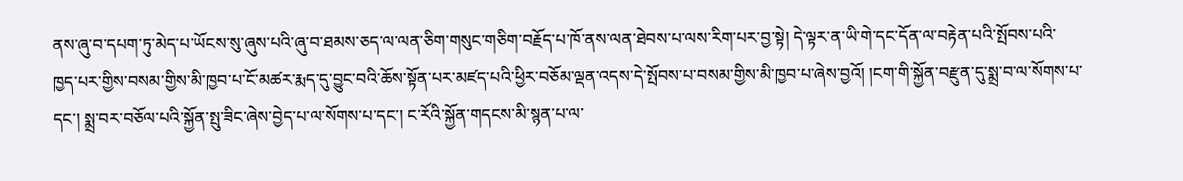ནས་ཞུ་བ་དཔག་ཏུ་མེད་པ་ཡོངས་སུ་ཞུས་པའི་ཞུ་བ་ཐམས་ཅད་ལ་ལན་ཅིག་གསུང་གཅིག་བརྗོད་པ་ཁོ་ནས་ལན་ཐེབས་པ་ལས་རིག་པར་བྱ་སྟེ། དེ་ལྟར་ན་ཡི་གེ་དང་དོན་ལ་བརྟེན་པའི་སྤོབས་པའི་ཁྱད་པར་གྱིས་བསམ་གྱིས་མི་ཁྱབ་པ་ངོ་མཚར་རྨད་དུ་བྱུང་བའི་ཆོས་སྟོན་པར་མཛད་པའི་ཕྱིར་བཅོམ་ལྡན་འདས་དེ་སྤོབས་པ་བསམ་གྱིས་མི་ཁྱབ་པ་ཞེས་བྱའོ། །ངག་གི་སྐྱོན་བརྫུན་དུ་སྨྲ་བ་ལ་སོགས་པ་དང་། སྨྲ་བར་བཅོལ་པའི་སྐྱོན་སྤུ་ཟིང་ཞེས་བྱེད་པ་ལ་སོགས་པ་དང་། ང་རོའི་སྐྱོན་གདངས་མི་སྙན་པ་ལ་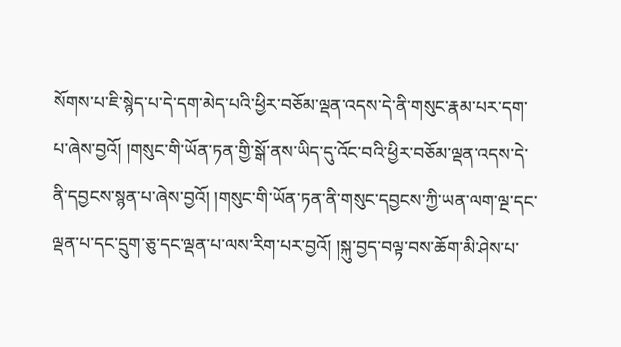སོགས་པ་ཇི་སྙེད་པ་དེ་དག་མེད་པའི་ཕྱིར་བཅོམ་ལྡན་འདས་དེ་ནི་གསུང་རྣམ་པར་དག་པ་ཞེས་བྱའོ། །གསུང་གི་ཡོན་ཏན་གྱི་སྒོ་ནས་ཡིད་དུ་འོང་བའི་ཕྱིར་བཅོམ་ལྡན་འདས་དེ་ནི་དབྱངས་སྙན་པ་ཞེས་བྱའོ། །གསུང་གི་ཡོན་ཏན་ནི་གསུང་དབྱངས་ཀྱི་ཡན་ལག་ལྔ་དང་ལྡན་པ་དང་དྲུག་ཅུ་དང་ལྡན་པ་ལས་རིག་པར་བྱའོ། །སྐུ་བྱད་བལྟ་བས་ཆོག་མི་ཤེས་པ་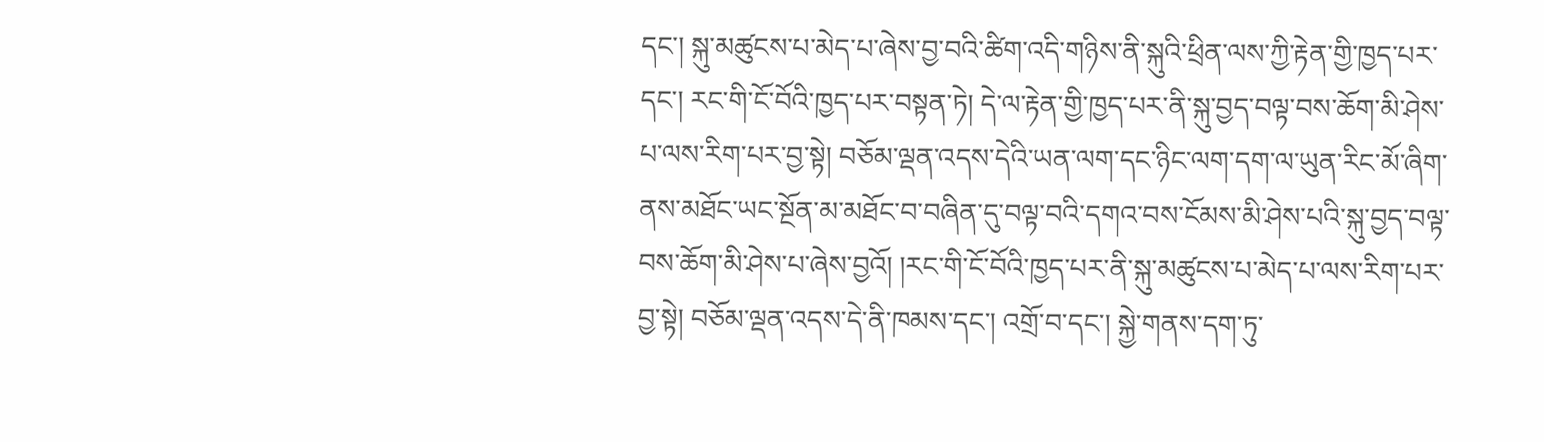དང་། སྐུ་མཚུངས་པ་མེད་པ་ཞེས་བྱ་བའི་ཚིག་འདི་གཉིས་ནི་སྐུའི་ཕྲིན་ལས་ཀྱི་རྟེན་གྱི་ཁྱད་པར་དང་། རང་གི་ངོ་བོའི་ཁྱད་པར་བསྟན་ཏེ། དེ་ལ་རྟེན་གྱི་ཁྱད་པར་ནི་སྐུ་བྱད་བལྟ་བས་ཆོག་མི་ཤེས་པ་ལས་རིག་པར་བྱ་སྟེ། བཅོམ་ལྡན་འདས་དེའི་ཡན་ལག་དང་ཉིང་ལག་དག་ལ་ཡུན་རིང་མོ་ཞིག་ནས་མཐོང་ཡང་སྔོན་མ་མཐོང་བ་བཞིན་དུ་བལྟ་བའི་དགའ་བས་ངོམས་མི་ཤེས་པའི་སྐུ་བྱད་བལྟ་བས་ཆོག་མི་ཤེས་པ་ཞེས་བྱའོ། །རང་གི་ངོ་བོའི་ཁྱད་པར་ནི་སྐུ་མཚུངས་པ་མེད་པ་ལས་རིག་པར་བྱ་སྟེ། བཅོམ་ལྡན་འདས་དེ་ནི་ཁམས་དང་། འགྲོ་བ་དང་། སྐྱེ་གནས་དག་ཏུ་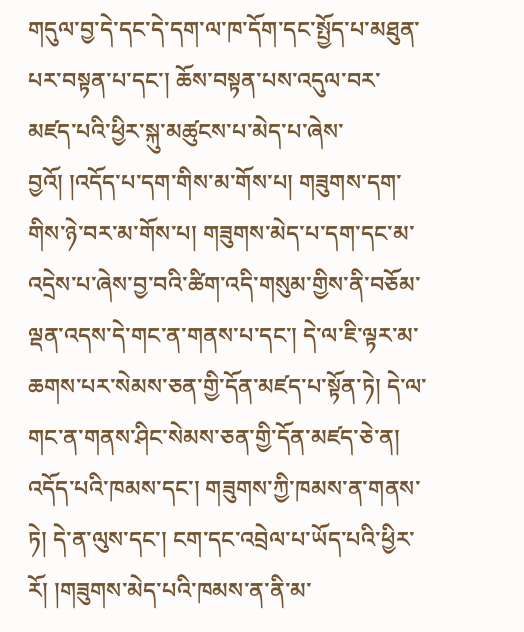གདུལ་བྱ་དེ་དང་དེ་དག་ལ་ཁ་དོག་དང་སྤྱོད་པ་མཐུན་པར་བསྟན་པ་དང་། ཆོས་བསྟན་པས་འདུལ་བར་མཛད་པའི་ཕྱིར་སྐུ་མཚུངས་པ་མེད་པ་ཞེས་བྱའོ། །འདོད་པ་དག་གིས་མ་གོས་པ། གཟུགས་དག་གིས་ཉེ་བར་མ་གོས་པ། གཟུགས་མེད་པ་དག་དང་མ་
འདྲེས་པ་ཞེས་བྱ་བའི་ཚིག་འདི་གསུམ་གྱིས་ནི་བཅོམ་ལྡན་འདས་དེ་གང་ན་གནས་པ་དང་། དེ་ལ་ཇི་ལྟར་མ་ཆགས་པར་སེམས་ཅན་གྱི་དོན་མཛད་པ་སྟོན་ཏེ། དེ་ལ་གང་ན་གནས་ཤིང་སེམས་ཅན་གྱི་དོན་མཛད་ཅེ་ན། འདོད་པའི་ཁམས་དང་། གཟུགས་ཀྱི་ཁམས་ན་གནས་ཏེ། དེ་ན་ལུས་དང་། ངག་དང་འབྲེལ་པ་ཡོད་པའི་ཕྱིར་རོ། །གཟུགས་མེད་པའི་ཁམས་ན་ནི་མ་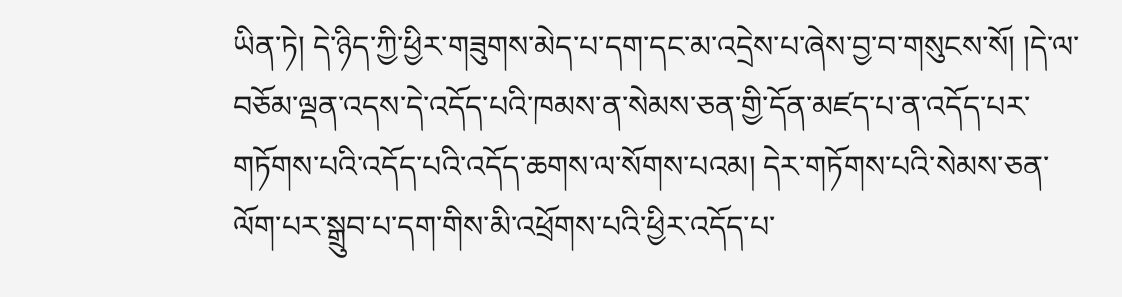ཡིན་ཏེ། དེ་ཉིད་ཀྱི་ཕྱིར་གཟུགས་མེད་པ་དག་དང་མ་འདྲེས་པ་ཞེས་བྱ་བ་གསུངས་སོ། །དེ་ལ་བཅོམ་ལྡན་འདས་དེ་འདོད་པའི་ཁམས་ན་སེམས་ཅན་གྱི་དོན་མཛད་པ་ན་འདོད་པར་གཏོགས་པའི་འདོད་པའི་འདོད་ཆགས་ལ་སོགས་པའམ། དེར་གཏོགས་པའི་སེམས་ཅན་ལོག་པར་སྒྲུབ་པ་དག་གིས་མི་འཕྲོགས་པའི་ཕྱིར་འདོད་པ་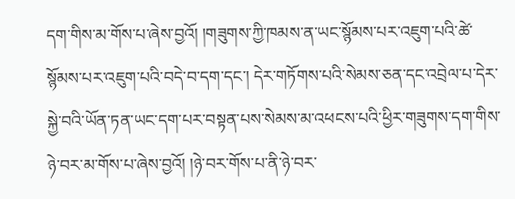དག་གིས་མ་གོས་པ་ཞེས་བྱའོ། །གཟུགས་ཀྱི་ཁམས་ན་ཡང་སྙོམས་པར་འཇུག་པའི་ཚེ་སྙོམས་པར་འཇུག་པའི་བདེ་བ་དག་དང་། དེར་གཏོགས་པའི་སེམས་ཅན་དང་འབྲེལ་པ་དེར་སྐྱེ་བའི་ཡོན་ཏན་ཡང་དག་པར་བསྟན་པས་སེམས་མ་འཕངས་པའི་ཕྱིར་གཟུགས་དག་གིས་ཉེ་བར་མ་གོས་པ་ཞེས་བྱའོ། །ཉེ་བར་གོས་པ་ནི་ཉེ་བར་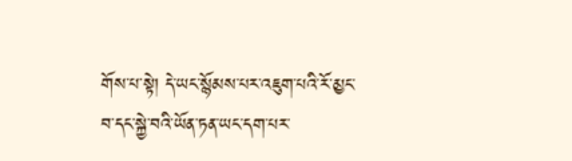གོས་པ་སྟེ། དེ་ཡང་སྙོམས་པར་འཇུག་པའི་རོ་མྱང་བ་དང་སྐྱེ་བའི་ཡོན་ཏན་ཡང་དག་པར་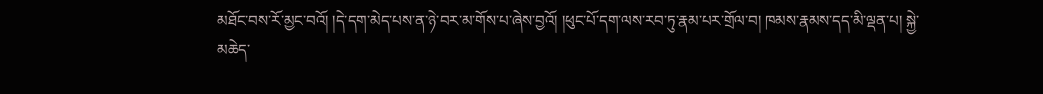མཐོང་བས་རོ་མྱང་བའོ། །དེ་དག་མེད་པས་ན་ཉེ་བར་མ་གོས་པ་ཞེས་བྱའོ། །ཕུང་པོ་དག་ལས་རབ་ཏུ་རྣམ་པར་གྲོལ་བ། ཁམས་རྣམས་དད་མི་ལྡན་པ། སྐྱེ་མཆེད་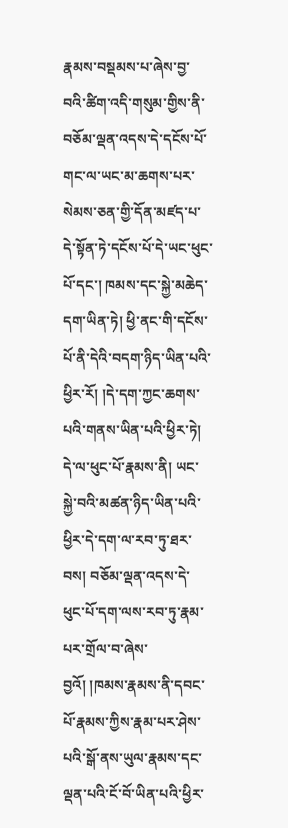རྣམས་བསྡམས་པ་ཞེས་བྱ་བའི་ཚིག་འདི་གསུམ་གྱིས་ནི་བཅོམ་ལྡན་འདས་དེ་དངོས་པོ་གང་ལ་ཡང་མ་ཆགས་པར་སེམས་ཅན་གྱི་དོན་མཛད་པ་དེ་སྟོན་ཏེ་དངོས་པོ་དེ་ཡང་ཕུང་པོ་དང་། ཁམས་དང་སྐྱེ་མཆེད་དག་ཡིན་ཏེ། ཕྱི་ནང་གི་དངོས་པོ་ནི་དེའི་བདག་ཉིད་ཡིན་པའི་ཕྱིར་རོ། །དེ་དག་ཀྱང་ཆགས་པའི་གནས་ཡིན་པའི་ཕྱིར་ཏེ། དེ་ལ་ཕུང་པོ་རྣམས་ནི། ཡང་སྐྱེ་བའི་མཚན་ཉིད་ཡིན་པའི་ཕྱིར་དེ་དག་ལ་རབ་ཏུ་ཐར་བས། བཅོམ་ལྡན་འདས་དེ་ཕུང་པོ་དག་ལས་རབ་ཏུ་རྣམ་པར་གྲོལ་བ་ཞེས་བྱའོ། །ཁམས་རྣམས་ནི་དབང་པོ་རྣམས་ཀྱིས་རྣམ་པར་ཤེས་པའི་སྒོ་ནས་ཡུལ་རྣམས་དང་ལྡན་པའི་ངོ་བོ་ཡིན་པའི་ཕྱིར་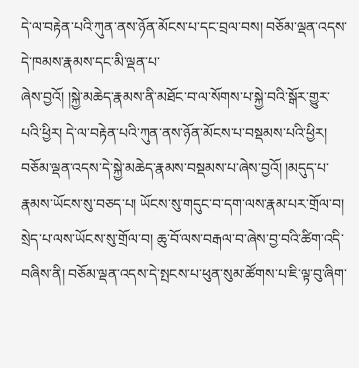དེ་ལ་བརྟེན་པའི་ཀུན་ནས་ཉོན་མོངས་པ་དང་བྲལ་བས། བཅོམ་ལྡན་འདས་དེ་ཁམས་རྣམས་དང་མི་ལྡན་པ་
ཞེས་བྱའོ། །སྐྱེ་མཆེད་རྣམས་ནི་མཐོང་བ་ལ་སོགས་པ་སྐྱེ་བའི་སྒོར་གྱུར་པའི་ཕྱིར། དེ་ལ་བརྟེན་པའི་ཀུན་ནས་ཉོན་མོངས་པ་བསྡམས་པའི་ཕྱིར། བཅོམ་ལྡན་འདས་དེ་སྐྱེ་མཆེད་རྣམས་བསྡམས་པ་ཞེས་བྱའོ། །མདུད་པ་རྣམས་ཡོངས་སུ་བཅད་པ། ཡོངས་སུ་གདུང་བ་དག་ལས་རྣམ་པར་གྲོལ་བ། སྲེད་པ་ལས་ཡོངས་སུ་གྲོལ་བ། ཆུ་བོ་ལས་བརྒལ་བ་ཞེས་བྱ་བའི་ཚིག་འདི་བཞིས་ནི། བཅོམ་ལྡན་འདས་དེ་སྤངས་པ་ཕུན་སུམ་ཚོགས་པ་ཇི་ལྟ་བུ་ཞིག་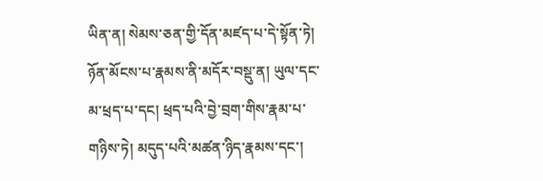ཡིན་ན། སེམས་ཅན་གྱི་དོན་མཛད་པ་དེ་སྟོན་ཏེ། ཉོན་མོངས་པ་རྣམས་ནི་མདོར་བསྡུ་ན། ཡུལ་དང་མ་ཕྲད་པ་དང། ཕྲད་པའི་བྱེ་བྲག་གིས་རྣམ་པ་གཉིས་ཏེ། མདུད་པའི་མཚན་ཉིད་རྣམས་དང་།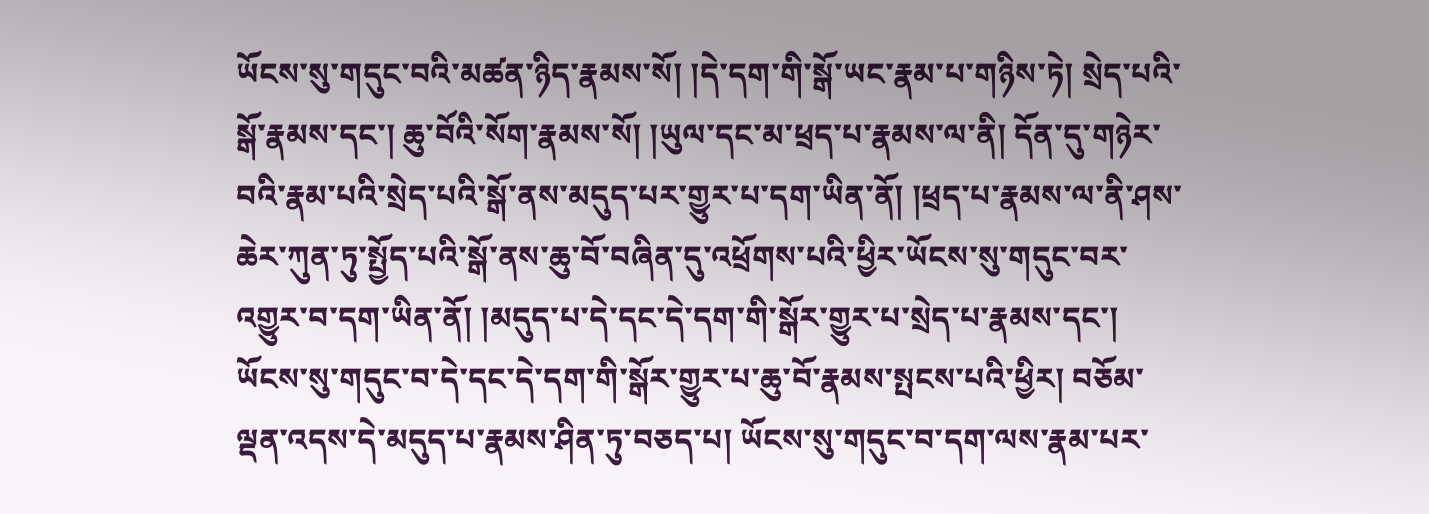ཡོངས་སུ་གདུང་བའི་མཚན་ཉིད་རྣམས་སོ། །དེ་དག་གི་སྒོ་ཡང་རྣམ་པ་གཉིས་ཏེ། སྲེད་པའི་སྒོ་རྣམས་དང་། ཆུ་བོའི་སོག་རྣམས་སོ། །ཡུལ་དང་མ་ཕྲད་པ་རྣམས་ལ་ནི། དོན་དུ་གཉེར་བའི་རྣམ་པའི་སྲེད་པའི་སྒོ་ནས་མདུད་པར་གྱུར་པ་དག་ཡིན་ནོ། །ཕྲད་པ་རྣམས་ལ་ནི་ཤས་ཆེར་ཀུན་ཏུ་སྤྱོད་པའི་སྒོ་ནས་ཆུ་བོ་བཞིན་དུ་འཕྲོགས་པའི་ཕྱིར་ཡོངས་སུ་གདུང་བར་འགྱུར་བ་དག་ཡིན་ནོ། །མདུད་པ་དེ་དང་དེ་དག་གི་སྒོར་གྱུར་པ་སྲེད་པ་རྣམས་དང་། ཡོངས་སུ་གདུང་བ་དེ་དང་དེ་དག་གི་སྒོར་གྱུར་པ་ཆུ་བོ་རྣམས་སྤངས་པའི་ཕྱིར། བཅོམ་ལྡན་འདས་དེ་མདུད་པ་རྣམས་ཤིན་ཏུ་བཅད་པ། ཡོངས་སུ་གདུང་བ་དག་ལས་རྣམ་པར་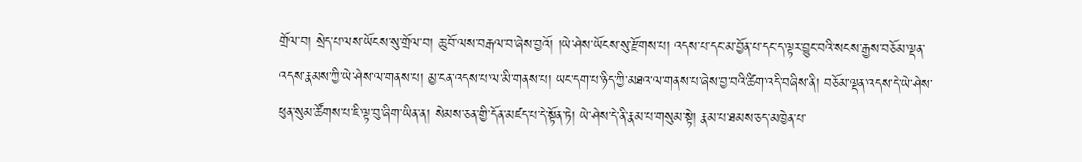གྲོལ་བ། སྲེད་པ་ལས་ཡོངས་སུ་གྲོལ་བ། ཆུ་བོ་ལས་བརྒལ་བ་ཞེས་བྱའོ། །ཡེ་ཤེས་ཡོངས་སུ་རྫོགས་པ། འདས་པ་དང་མ་བྱོན་པ་དང་ད་ལྟར་བྱུང་བའི་སངས་རྒྱས་བཅོམ་ལྡན་འདས་རྣམས་ཀྱི་ཡེ་ཤེས་ལ་གནས་པ། མྱ་ངན་འདས་པ་ལ་མི་གནས་པ། ཡང་དག་པ་ཉིད་ཀྱི་མཐའ་ལ་གནས་པ་ཞེས་བྱ་བའི་ཚིག་འདི་བཞིས་ནི། བཅོམ་ལྡན་འདས་དེ་ཡེ་ཤེས་ཕུན་སུམ་ཚོགས་པ་ཇི་ལྟ་བུ་ཞིག་ཡིན་ན། སེམས་ཅན་གྱི་དོན་མཛད་པ་དེ་སྟོན་ཏེ། ཡེ་ཤེས་དེ་ནི་རྣམ་པ་གསུམ་སྟེ། རྣམ་པ་ཐམས་ཅད་མཁྱེན་པ་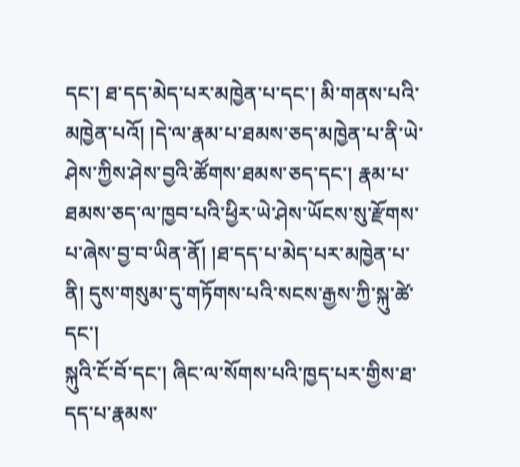དང་། ཐ་དད་མེད་པར་མཁྱེན་པ་དང་། མི་གནས་པའི་མཁྱེན་པའོ། །དེ་ལ་རྣམ་པ་ཐམས་ཅད་མཁྱེན་པ་ནི་ཡེ་ཤེས་ཀྱིས་ཤེས་བྱའི་ཚོགས་ཐམས་ཅད་དང་། རྣམ་པ་ཐམས་ཅད་ལ་ཁྱབ་པའི་ཕྱིར་ཡེ་ཤེས་ཡོངས་སུ་རྫོགས་པ་ཞེས་བྱ་བ་ཡིན་ནོ། །ཐ་དད་པ་མེད་པར་མཁྱེན་པ་ནི། དུས་གསུམ་དུ་གཏོགས་པའི་སངས་རྒྱས་ཀྱི་སྐུ་ཚེ་དང་།
སྐུའི་ངོ་བོ་དང་། ཞིང་ལ་སོགས་པའི་ཁྱད་པར་གྱིས་ཐ་དད་པ་རྣམས་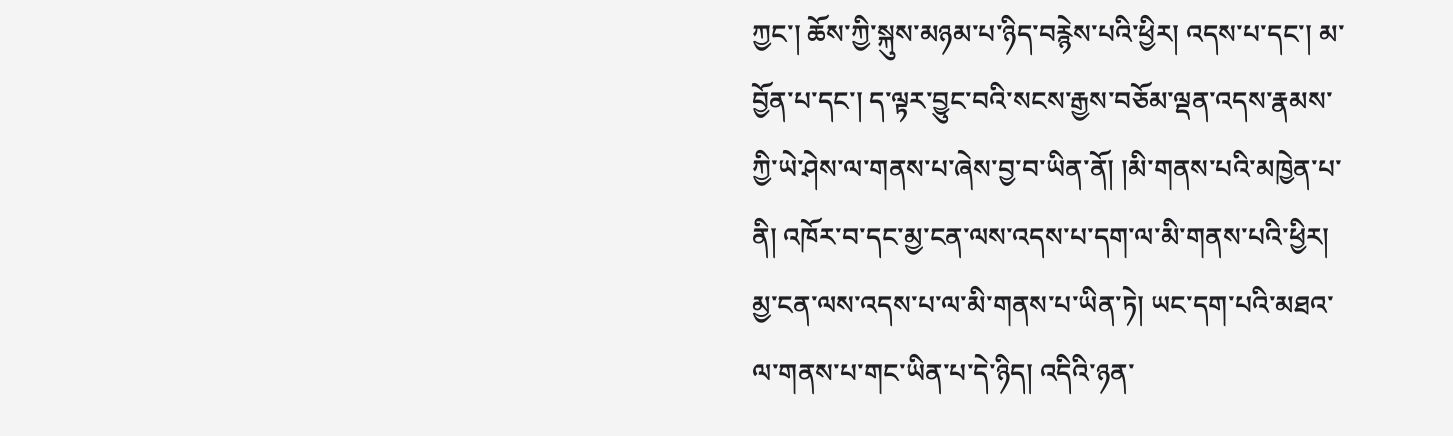ཀྱང་། ཆོས་ཀྱི་སྐུས་མཉམ་པ་ཉིད་བརྙེས་པའི་ཕྱིར། འདས་པ་དང་། མ་བྱོན་པ་དང་། ད་ལྟར་བྱུང་བའི་སངས་རྒྱས་བཅོམ་ལྡན་འདས་རྣམས་ཀྱི་ཡེ་ཤེས་ལ་གནས་པ་ཞེས་བྱ་བ་ཡིན་ནོ། །མི་གནས་པའི་མཁྱེན་པ་ནི། འཁོར་བ་དང་མྱ་ངན་ལས་འདས་པ་དག་ལ་མི་གནས་པའི་ཕྱིར། མྱ་ངན་ལས་འདས་པ་ལ་མི་གནས་པ་ཡིན་ཏེ། ཡང་དག་པའི་མཐའ་ལ་གནས་པ་གང་ཡིན་པ་དེ་ཉིད། འདིའི་ཉན་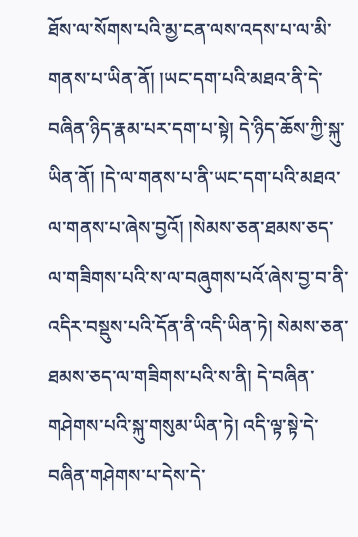ཐོས་ལ་སོགས་པའི་མྱ་ངན་ལས་འདས་པ་ལ་མི་གནས་པ་ཡིན་ནོ། །ཡང་དག་པའི་མཐའ་ནི་དེ་བཞིན་ཉིད་རྣམ་པར་དག་པ་སྟེ། དེ་ཉིད་ཆོས་ཀྱི་སྐུ་ཡིན་ནོ། །དེ་ལ་གནས་པ་ནི་ཡང་དག་པའི་མཐའ་ལ་གནས་པ་ཞེས་བྱའོ། །སེམས་ཅན་ཐམས་ཅད་ལ་གཟིགས་པའི་ས་ལ་བཞུགས་པའོ་ཞེས་བྱ་བ་ནི་འདིར་བསྡུས་པའི་དོན་ནི་འདི་ཡིན་ཏེ། སེམས་ཅན་ཐམས་ཅད་ལ་གཟིགས་པའི་ས་ནི། དེ་བཞིན་གཤེགས་པའི་སྐུ་གསུམ་ཡིན་ཏེ། འདི་ལྟ་སྟེ་དེ་བཞིན་གཤེགས་པ་དེས་དེ་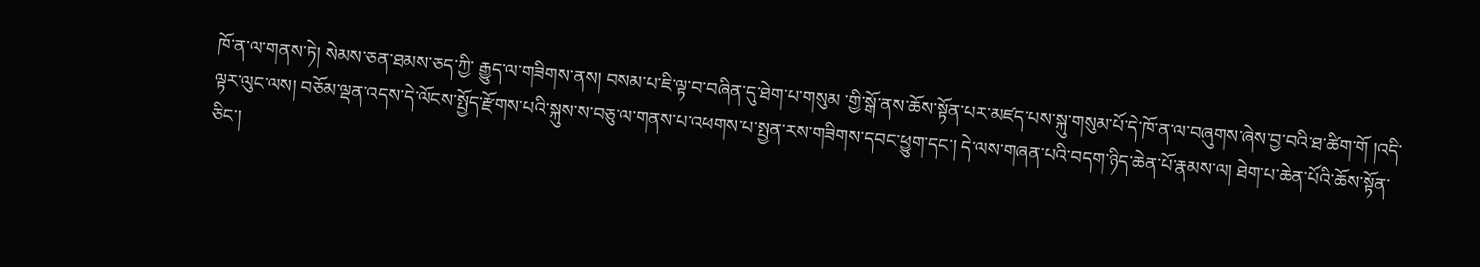ཁོ་ན་ལ་གནས་ཏེ། སེམས་ཅན་ཐམས་ཅད་ཀྱི་ རྒྱུད་ལ་གཟིགས་ནས། བསམ་པ་ཇི་ལྟ་བ་བཞིན་དུ་ཐེག་པ་གསུམ ་གྱི་སྒོ་ནས་ཆོས་སྟོན་པར་མཛད་པས་སྐུ་གསུམ་པོ་དེ་ཁོ་ན་ལ་བཞུགས་ཞེས་བྱ་བའི་ཐ་ཚིག་གོ །འདི་ལྟར་ལུང་ལས། བཅོམ་ལྡན་འདས་དེ་ལོངས་སྤྱོད་རྫོགས་པའི་སྐུས་ས་བཅུ་ལ་གནས་པ་འཕགས་པ་སྤྱན་རས་གཟིགས་དབང་ཕྱུག་དང་། དེ་ལས་གཞན་པའི་བདག་ཉིད་ཆེན་པོ་རྣམས་ལ། ཐེག་པ་ཆེན་པོའི་ཆོས་སྟོན་ཅིང་།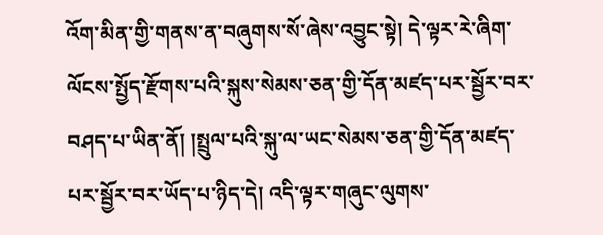འོག་མིན་གྱི་གནས་ན་བཞུགས་སོ་ཞེས་འབྱུང་སྟེ། དེ་ལྟར་རེ་ཞིག་ལོངས་སྤྱོད་རྫོགས་པའི་སྐུས་སེམས་ཅན་གྱི་དོན་མཛད་པར་སྦྱོར་བར་བཤད་པ་ཡིན་ནོ། །སྤྲུལ་པའི་སྐུ་ལ་ཡང་སེམས་ཅན་གྱི་དོན་མཛད་པར་སྦྱོར་བར་ཡོད་པ་ཉིད་དེ། འདི་ལྟར་གཞུང་ལུགས་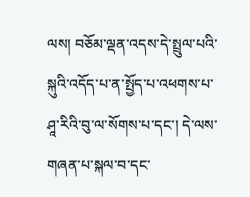ལས། བཅོམ་ལྡན་འདས་དེ་སྤྲུལ་པའི་སྐུའི་འདོད་པ་ན་སྤྱོད་པ་འཕགས་པ་ཤཱ་རིའི་བུ་ལ་སོགས་པ་དང་། དེ་ལས་གཞན་པ་སྐལ་བ་དང་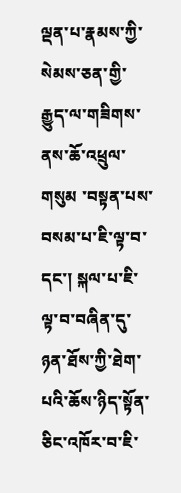ལྡན་པ་རྣམས་ཀྱི་སེམས་ཅན་གྱི་ རྒྱུད་ལ་གཟིགས་ནས་ཆོ་འཕྲུལ་གསུམ ་བསྟན་པས་བསམ་པ་ཇི་ལྟ་བ་དང་། སྐལ་པ་ཇི་ལྟ་བ་བཞིན་དུ་ཉན་ཐོས་ཀྱི་ཐེག་པའི་ཆོས་ཉིད་སྟོན་ཅིང་འཁོར་བ་ཇི་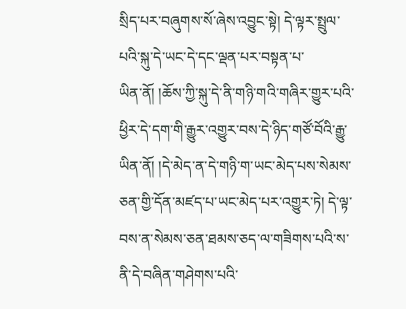སྲིད་པར་བཞུགས་སོ་ཞེས་འབྱུང་སྟེ། དེ་ལྟར་སྤྲུལ་པའི་སྐུ་དེ་ཡང་དེ་དང་ལྡན་པར་བསྟན་པ་
ཡིན་ནོ། །ཆོས་ཀྱི་སྐུ་དེ་ནི་གཉི་གའི་གཞིར་གྱུར་པའི་ཕྱིར་དེ་དག་གི་རྒྱུར་འགྱུར་བས་དེ་ཉིད་གཙོ་བོའི་རྒྱུ་ཡིན་ནོ། །དེ་མེད་ན་དེ་གཉི་ག་ཡང་མེད་པས་སེམས་ཅན་གྱི་དོན་མཛད་པ་ཡང་མེད་པར་འགྱུར་ཏེ། དེ་ལྟ་བས་ན་སེམས་ཅན་ཐམས་ཅད་ལ་གཟིགས་པའི་ས་ནི་དེ་བཞིན་གཤེགས་པའི་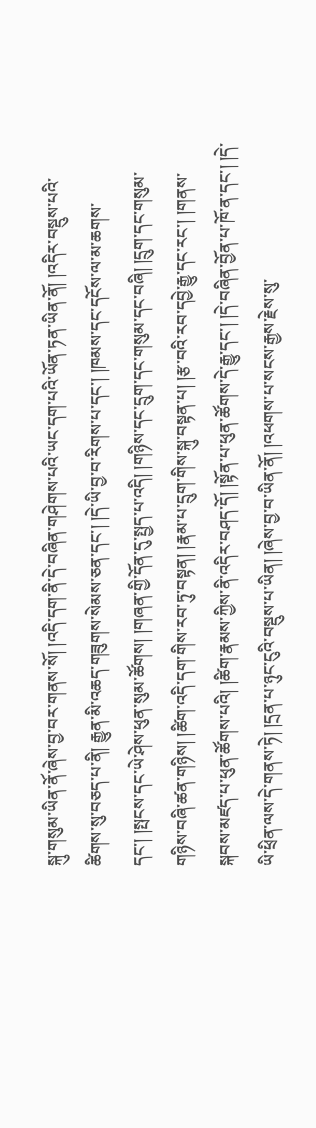སྐུ་གསུམ་ཡིན་ནོ་ཞེས་བྱ་བར་གནས་སོ། །འདི་དག་ནི་དེ་བཞིན་གཤེགས་པའི་ཡང་དག་པའི་ཡོན་ཏན་ཡིན་ནོ། །འདིར་བསྡུས་པའི་ཚིགས་སུ་བཅད་པ་ནི། རྒྱུན་མི་འཆད་གཟུགས་སེམས་ཅན་དང་། །དེ་ཡི་བྱ་བ་རིགས་པ་དང་། །ཁམས་དང་དངོས་ལ་མ་ཆགས་དང་། །སྤངས་དང་ཡེ་ཤེས་ཕུན་སུམ་ཚོགས། །གཞན་གྱི་དོན་དུ་སྤྱད་པ་འདི། །གཉིས་དང་དྲུག་དང་གསུམ་དང་བཞི། །དྲུག་དང་གསུམ་གཉིས་བཞི་ཚན་གཉིས། །ཚིག་འདི་དག་གིས་རབ་ཏུ་བསྟན། །རྣམ་པ་དྲུག་གིས་སྐུ་བསྟན་པ། །རྩ་བའི་རབ་དབྱེ་རྒྱུ་དང་རང་། །གནས་སྐབས་མཛད་པ་ཕུན་ཚོགས་པའི། །ཚིག་རྣམས་ཀྱིས་ནི་འདིར་བཤད་དོ། །སྟོན་པ་ཕུན་ཚོགས་དེ་རྒྱུ་དང་། །དེ་བཞིན་བྱོན་པ་ཁོ་ན་དང་། །དེ་ཡི་ཕྲིན་ལས་དེ་གནས་ཏེ། །དྲན་པ་ཉུང་ངུའི་བསྡུས་པ་ཡིན། །ཞེས་བྱ་བ་ཡིན་ནོ། །འཕགས་པ་སངས་རྒྱས་རྗེས་སུ་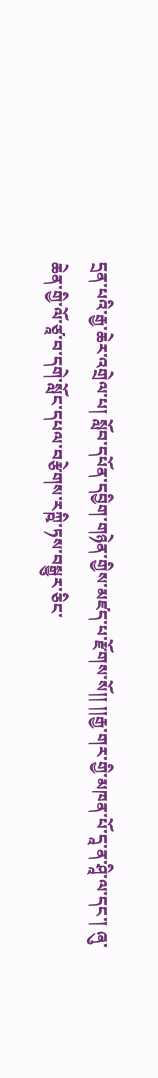དྲན་པའི་རྒྱ་ཆེར་འགྲེལ་པ། སློབ་དཔོན་དབྱིག་གཉེན་གྱིས་མཛད་པ་རྫོགས་སོ།། །།རྒྱ་གར་གྱི་མཁན་པོ་དཱ་ན་ཤཱི་ལ་དང་། ཞུ་ཆེན་གྱི་ལོ་ཙཱ་བ་དགེ་སློང་དཔལ་བརྩེགས་རཀྵི་ཏས་བསྒྱུར་ཅིང་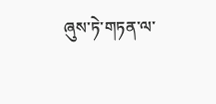ཞུས་ཏེ་གཏན་ལ་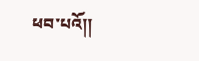ཕབ་པའོ།།